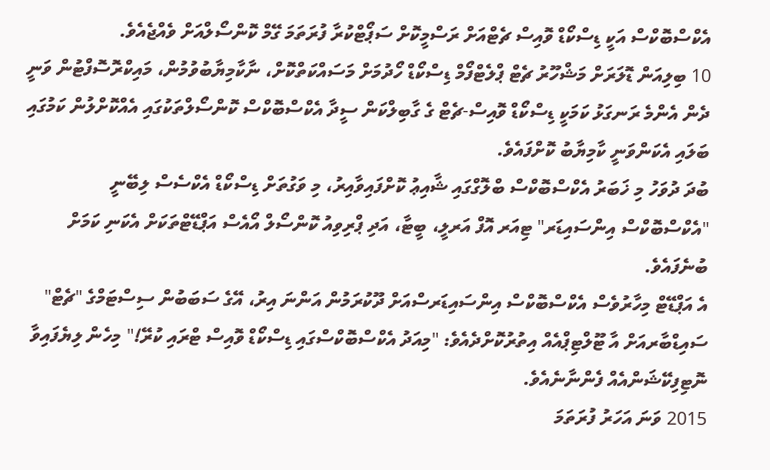އެކްސްބޮކްސް އަކީ ޑިސްކޯޑް ވޮއިސް ޗެޓްއަށް ރަސްމީކޮށް ސަޕޯޓްކުރާ ފުރަތަމަ ގޭމް ކޮންސޯލްއަށް ވެއްޖެއެވެ.
10 ބިލިއަން ޑޮލަރަށް މަޝްހޫރު ޗެޓް ޕްލެޓްފޯމް ޑިސްކޯޑް ހޯދުމަށް މަސައްކަތްކޮށް، ނާކާމިޔާބުވުމުން، މައިކްރޮސޮފްޓުން ވަނީ ދެން އެންމެ ރަނގަޅު ކަމަކީ ޑިސްކޯޑް ވޮއިސް-ޗެޓް ގެ ގާބިލްކަން ސީދާ އެކްސްބޮކްސް ކޮންސޯލްތަކުގައި އެއްކޮށްލުން ކަމުގައި ބަލައި އެކަންވަނީ ކާމިޔާބު ކޮށްފައެވެ.
ބުދަ ދުވަހު މި ޚަބަރު އެކްސްބޮކްސް ބްލޮގްގައި ޝާއިޢު ކޮށްފައިވާއިރު، މި ވަގުތަށް ޑިސްކޯޑް އެކްސެސް ލިބޭނީ "އެކްސްބޮކްސް އިންސައިޑަރ" ޓިއަރ އޮފް އަރލީ، ބީޓާ، އަދި ޕްރިވިއު ކޮންސޯލް އޯއެސް އަޕްޑޭޓްތަކަށް އެކަނި ކަމަށް ބުނެފައެވެ.
އެ އަޕްޑޭޓް މިހާރުވެސް އެކްސްބޮކްސް އިންސައިޑަރސްއަށް ދޫކުރަމުން އަންނަ އިރު، އޭގެ ސަބަބުން ސިސްޓަމްގެ "ޗެޓް" ސައިޑްބާރއަށް އާ ޓޫލްޓިޕްއެއް އިތުރުކޮށްދެއެވެ: "މިއަދު އެކްސްބޮކްސްގައި ޑިސްކޯޑް ވޮއިސް ޓްރައި ކުރޭ!" މިހެން ލިޔެފައިވާ ނޮޓިފިކޭޝަންއެއް ފެންނާނެއެވެ.
2015 ވަނަ އަހަރު ފުރަތަމަ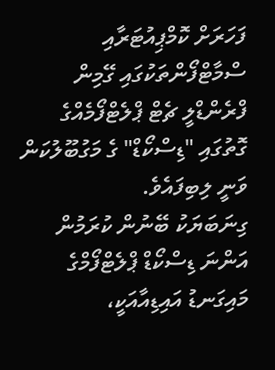ފަހަރަށް ކޮމްޕިއުޓަރާއި ސްމާޓްފޯންތަކުގައި ގޭމިން ފްރެންޑްލީ ޗެޓް ޕްލެޓްފޯމެއްގެ ގޮތުގައި "ޑިސްކޯޑް" ގެ މަގުބޫލުކަން ވަނީ ލިބިފައެވެ.
ގިނަބަޔަކު ބޭނުން ކުރަމުން އަންނަ ޑިސްކޯޑް ޕްލެޓްފޯމްގެ މައިގަނޑު އައިޑިއާއަކީ،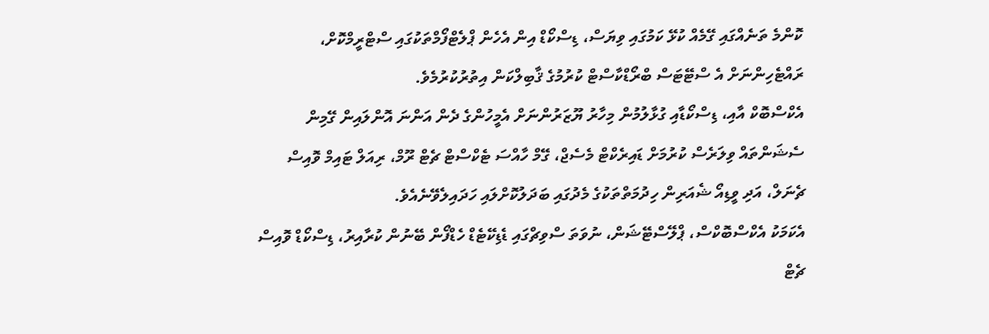ކޮންމެ ތަނެއްގައި ގޭމެއް ކުޅޭ ކަމުގައި ވިޔަސް، ޑިސްކޯޑް އިން އެހެން ޕްލެޓްފޯމްތަކުގައި ސްޓްރީމްކޮށް، ރައްޓެހިންނަށް އެ ސްޓޭޓަސް ބްރޯޑްކާސްޓް ކުރުމުގެ ޤާބިލްކަން އިތުރުކުރުމެވެ.
އެކްސްބޮކް އާއި، ޑިސްކޯޑާއި ގުޅާލުމުން މިހާރު ޔޫޒަރުންނަށް އެމީހުންގެ ދެން އަންނަ އޮންލައިން ގޭމިން ސެޝަންތައް ވިލަރެސް ކުރުމަށް ޑައިރެކްޓް މެސެޖް، ގޭމް ހާއްސަ ޓެކްސްޓް ޗެޓް ރޫމް، ރިއަލް ޓައިމް ވޮއިސް ޗެނަލް، އަދި ވީޑިއޯ ޝެއަރިން ހިދުމަތްތަކުގެ މެދުގައި ބަދަލުކޮށްލައި ހަދައިލެވޭނެއެވެ.
އެކަމަކު އެކްސްބޮކްސް، ޕްލޭސްޓޭޝަން، ނުވަތަ ސްވިޗްގައި ޑެޑިކޭޓެޑް ހެޑްފޯން ބޭނުން ކުރާއިރު، ޑިސްކޯޑް ވޮއިސް ޗެޓް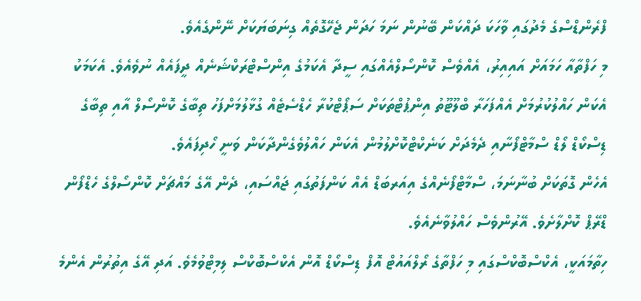ފްރެންޑްސްގެ މެދުގައި ވާހަކަ ދައްކަން ބޭނުން ނަމަ ހަދަން ޖެހޭގޮތެއް ގިނަބަޔަކަށް ނޭންގެއެވެ.
މި ހަފްތާއާ ހަމައަށް އައިއިރު، އެއްވެސް ކޮންސޯލްއެއްގައި ސީދާ އެކަމުގެ އިންސްޓްރަކްޝަނެއް ދީފައެއް ނުވެއެވެ. އެކަމަކު އެކަން ހައްލުކުރުމަށް އެއްފަހަރާ ބްލޫޓޫތު އިންޕުޓްތަކަށް ސަޕޯޓްކުރާ ހެޑްސެޓެއް ގުޅާލުމަށްފަހު ތިބާގެ ކޮންސޯލް އާއި ތިބާގެ ޑިސްކޯޑް ލޯޑް ސްމާޓްފޯނާއި ދެމެދަށް ކަނެކްޓްކޮށްލުމުން އެކަން ހައްލުވެގެންދާކަން ވަނީ ހޯދިފައެވެ.
އެހެން ގޮތަކަށް ބުނާނަމަ، ސްމާޓްފޯނެއްގެ އިއަރބަޑް އެއް ކަންފަތުގައި ޖައްސައި، ދެން އޭގެ މައްޗަށް ކޮންސޯލްގެ ހެޑްފޯން ޑްރޭޕް ކޮށްލާށެވެ. އޭރުންވެސް ހައްލުވާނެއެވެ.
ހިތާމައަކީ، އެކްސްބޮކްސްގައި މި ހަފްތާގެ ރޯލްއައުޓް އޮފް ޑިސްކޯޑް އޮން އެކްސްބޮކްސް ލިމިޓްވުމެވެ. އަދި އޭގެ އިތުރުން އެންމެ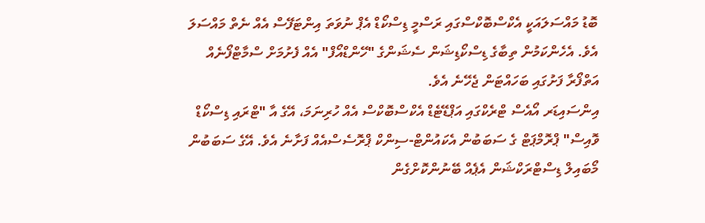ބޮޑު މައްސަލައަކީ އެކްސްބޮކްސްގައި ރަސްމީ ޑިސްކޯޑް އެޕް ނުވަތަ އިންޓަފޭސް އެއް ނެތް މައްސަލަ އެވެ. އެހެންކަމުން ތިބާގެ ޑިސްކޯޑިޝަން ސެޝަންގެ "ހޭންޑްއޯފް" އެއް ފެށުމަށް ސްމާޓްފޯނެއް އަތްފޯރާ ފަށުގައި ބަހައްޓަން ޖެހޭނެ އެވެ.
އިންސައިޑަރ އޯއެސް ޓްރެކްގައި އަޕްޑޭޓެޑް އެކްސްބޮކްސް އެއް ހުރިނަމަ، އޭގެ އާ "ޓްރައި ޑިސްކޯޑް ވޮއިސް" ޕްރޮމްޕަޓް ގެ ސަބަބުން އެކައުންޓް-ސިންކް ޕްރޮސެސްއެއް ފަށާނެ އެވެ. އޭގެ ސަބަބުން މޯބައިލް ޑިސްޓްރަކްޝަން އެޕެއް ބޭނުންކޮށްގެން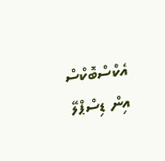އެކްސްބޮކްސް އިން ޑިސްޕްލޭ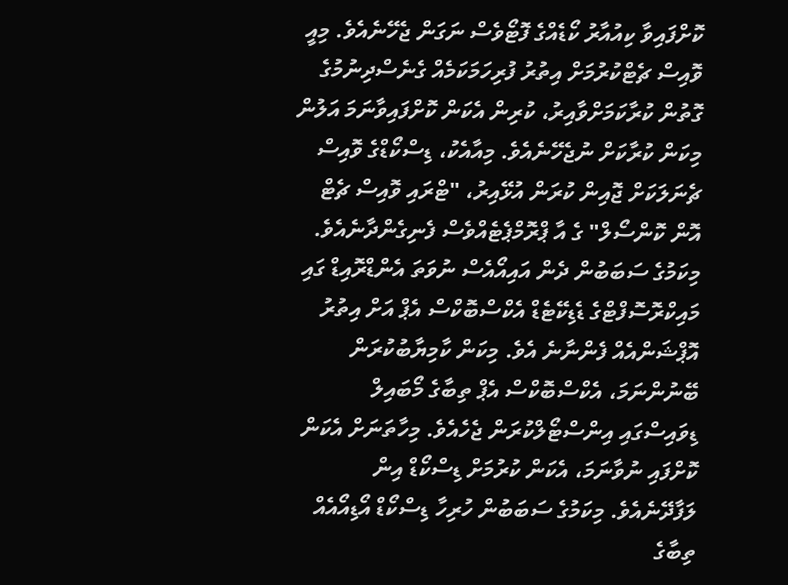ކޮށްފައިވާ ކިއުއާރު ކޯޑެއްގެ ފޮޓޯވެސް ނަގަން ޖެހޭނެއެވެ. މިއީ ވޮއިސް ޗެޓްކުރުމަށް އިތުރު ފުރިހަމަކަމެއް ގެނެސްދިނުމުގެ ގޮތުން ކުރާކަމަށްވާއިރު، ކުރިން އެކަން ކޮށްފައިވާނަމަ އަލުން މިކަން ކުރާކަށް ނުޖެހޭނެއެވެ. މިއާއެކު، ޑިސްކޯޑްގެ ވޮއިސް ޗެނަލަކަށް ޖޮއިން ކުރަން އުޅޭއިރު، "ޓްރައި ވޮއިސް ޗެޓް އޮން ކޮންސޯލް" ގެ އާ ޕްރޮމްޕެޓެއްވެސް ފެނިގެންދާނެއެވެ.
މިކަމުގެ ސަބަބުން ދެން އައިއޯއެސް ނުވަތަ އެންޑްރޮއިޑް ގައި މައިކްރޮސޮފްޓްގެ ޑެޑިކޭޓެޑް އެކްސްބޮކްސް އެޕް އަށް އިތުރު އޮޕްޝަންއެއް ފެންނާނެ އެވެ. މިކަން ކާމިޔާބުކުރަން ބޭނުންނަމަ، އެކްސްބޮކްސް އެޕް ތިބާގެ މޯބައިލް ޑިވައިސްގައި އިންސްޓޯލްކުރަން ޖެހެއެވެ. މިހާތަނަށް އެކަން ކޮށްފައި ނުވާނަމަ، އެކަން ކުރުމަށް ޑިސްކޯޑް އިން ލަފާދޭނެއެވެ. މިކަމުގެ ސަބަބުން ހުރިހާ ޑިސްކޯޑް އޯޑިއޯއެއް ތިބާގެ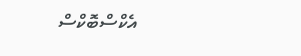އެކްސްބޮކްސް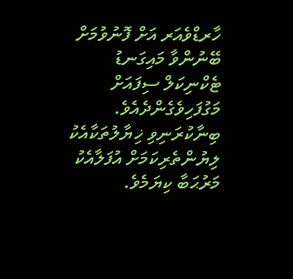ހާރޑްވެއަރ އަށް ފޮނުވުމަށް ބޭނުންވާ މައިގަނޑު ޓެކްނިކަލް ސިފައަށް މަގުފަހިވެގެންދެއެވެ.
ބިނާކުރަނިވި ޚިޔާލުތަކާއެކު ލިޔުންތެރިކަމަށް އުފަލާއެކު މަރުޙަބާ ކިޔަމެވެ.